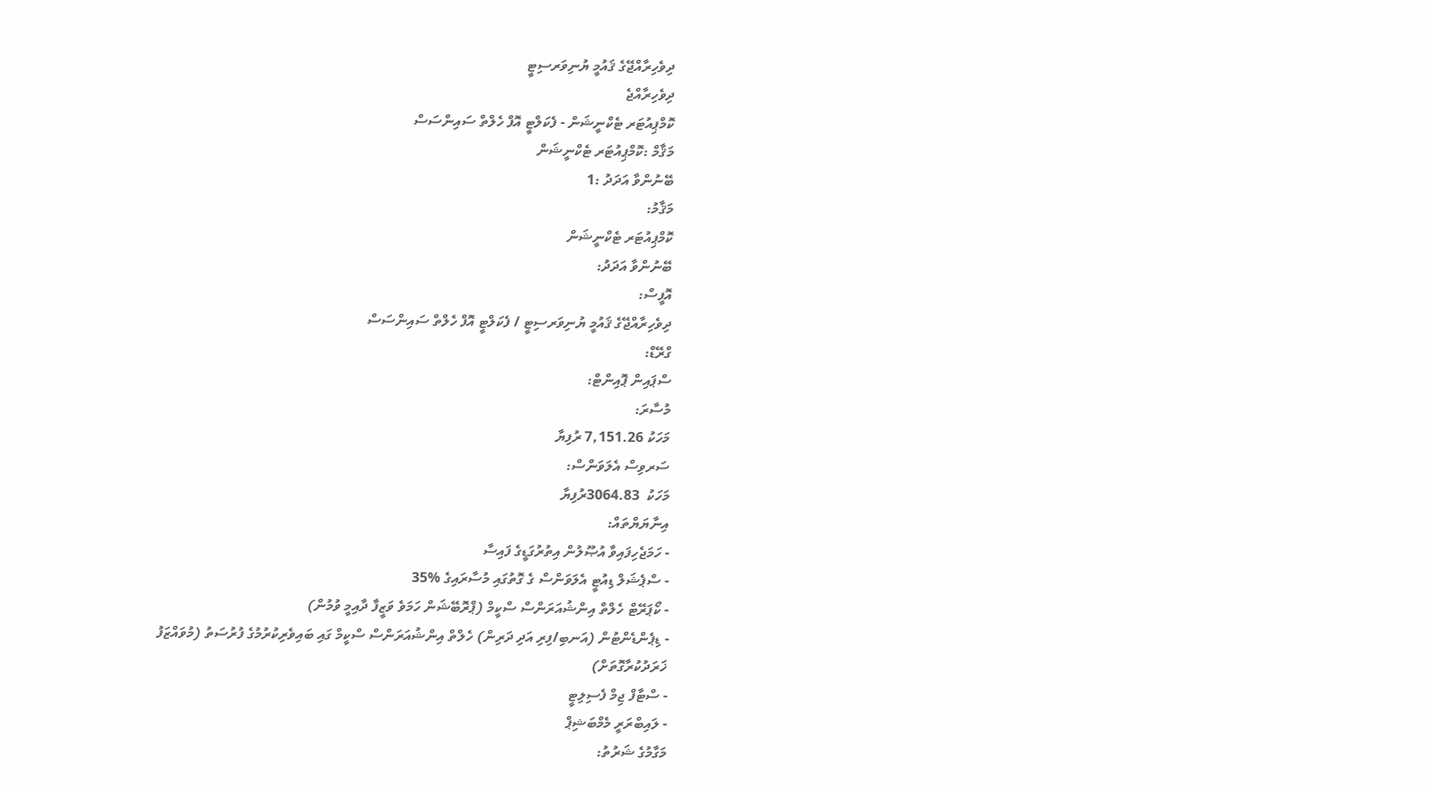ދިވެހިރާއްޖޭގެ ޤައުމީ ޔުނިވަރސިޓީ
ދިވެހިރާއްޖެ
ކޮމްޕިއުޓަރ ޓެކްނީޝަން - ފެކަލްޓީ އޮފް ހެލްތް ސައިންސަސް
މަޤާމް :ކޮމްޕިއުޓަރ ޓެކްނީޝަން
ބޭނުންވާ އަދަދު :1
މަޤާމު:
ކޮމްޕިއުޓަރ ޓެކްނީޝަން
ބޭނުންވާ އަދަދު:
އޮފީސް:
ދިވެހިރާއްޖޭގެ ޤައުމީ ޔުނިވަރސިޓީ / ފެކަލްޓީ އޮފް ހެލްތް ސައިންސަސް
ގްރޭޑް:
ސްޕައިން ޕޮއިންޓް:
މުސާރަ:
މަހަކު 7,151.26 ރުފިޔާ
ސަރވިސް އެލަވަންސް:
މަހަކު  3064.83ރުފިޔާ
އިނާޔަޔްތައް:
- ހަމަޖެހިފައިވާ އުޞޫލުން އިތުރުގަޑީގެ ފައިސާ
- ސްޕެޝަލް ޑިއުޓީ އެލަވަންސް ގެ ގޮތުގައި މުސާރައިގެ %35
- ކޯޕަރޭޓް ހެލްތް އިންޝުއަރަންސް ސްކީމް (ޕްރޮބޭޝަން ހަމަވެ ވަޒީފާ ދާއިމީ ވުމުން)
- ޑިޕެންޑެންޓުން (އަނބި/ފިރި އަދި ދަރިން) ހެލްތް އިންޝުއަރަންސް ސްކީމް ގައި ބައިވެރިކުރުމުގެ ފުރުސަތު (މުވައްޒަފު ޚަރަދުކުރާގޮތަށް)
- ސްޓާފް ޖިމް ފެސިލިޓީ
- ލައިބްރަރީ މެމްބަޝިޕް
މަގާމުގެ ޝަރުތު: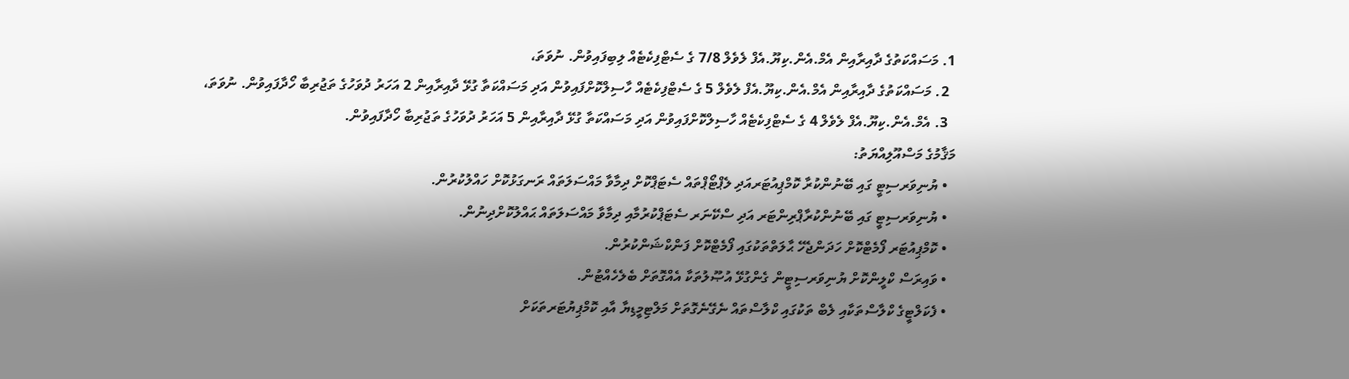1. މަސައްކަތުގެ ދާއިރާއިން އެމް.އެން.ކިޔޫ.އެފް ލެވެލް 7/8 ގެ ސެޓްފިކެޓެއް ލިބިފައިވުން. ނުވަތަ،
  2. މަސައްކަތުގެ ދާއިރާއިން އެމް.އެން.ކިޔޫ.އެފް ލެވެލް 5 ގެ ސެޓްފިކެޓެއް ހާސިލްކޮށްފައިވުން އަދި މަސައްކަތާ ގުޅޭ ދާއިރާއިން 2 އަހަރު ދުވަހުގެ ތަޖުރިބާ ހޯދާފައިވުން. ނުވަތަ،
  3. އެމް.އެން.ކިޔޫ.އެފް ލެވެލް 4 ގެ ސެޓްފިކެޓެއް ހާސިލްކޮށްފައިވުން އަދި މަސައްކަތާ ގުޅޭ ދާއިރާއިން 5 އަހަރު ދުވަހުގެ ތަޖުރިބާ ހޯދާފައިވުން.
މަޤާމުގެ މަސްއޫލިއްޔަތު:
  • ޔުނިވަރސިޓީ ގައި ބޭނުންކުރާ ކޮމްޕިއުޓަރއަދި ލެޕްޓޯޕްތައް ސެޓަޕްކޮށް ދިމާވާ މައްސަލަތައް ރަނގަޅުކޮށް ހައްލުކުރުން.
  • ޔުނިވަރސިޓީ ގައި ބޭނުންކުރާޕްރިންޓަރ އަދި ސްކޭނަރ ސެޓަޕްކުރުމާއި ދިމާވާ މައްސަލަތައް ޙައްލުކޮށްދިނުން.
  • ކޮމްޕިއުޓަރ ފޯމެޓްކޮށް ހަދަންޖެހޭ ޙާލަތްތަކުގައި ފޯމެޓްކޮށް ފަންކްޝަންކުރުން.
  • ވައިރަސް ކްލީންކޮށް ޔުނިވަރސިޓީން ގެންގުޅޭ އުޞޫލުތަކާ އެއްގޮތަށް ބެލެހެއްޓުން.
  • ފެކަލްޓީގެ ކްލާސްތަކާއި ލެބް ތަކުގައި ކްލާސްތައް ނެގޭނެގޮތަށް މަލްޓިމީޑިޔާ އާއި ކޮމްޕިޔުޓަރތަކަށް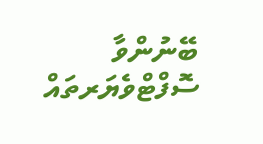ބޭނުންވާ ސޮފްޓްވެޔަރތައް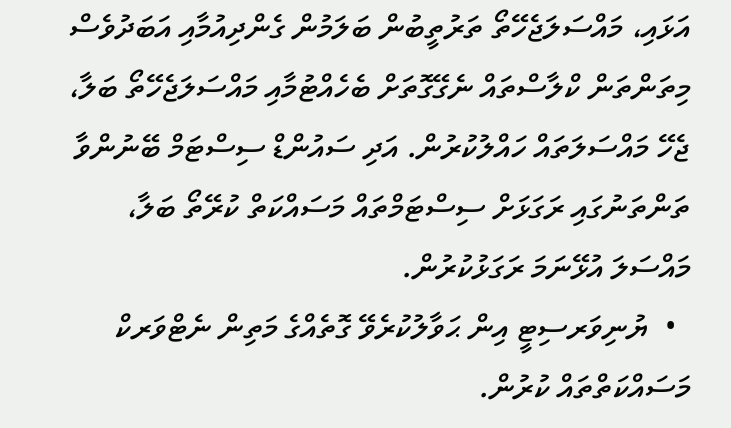އަޅައި، މައްސަލަޖެހޭތޯ ތަރުތީބުން ބަލަމުން ގެންދިއުމާއި އަބަދުވެސް މިތަންތަން ކްލާސްތައް ނެގޭގޮތަށް ބެހެއްޓުމާއި މައްސަލަޖެހޭތޯ ބަލާ، ޖެހޭ މައްސަލަތައް ހައްލުކުރުން. އަދި ސައުންޑް ސިސްޓަމް ބޭނުންވާ ތަންތަނުގައި ރަގަޅަށް ސިސްޓަމްތައް މަސައްކަތް ކުރޭތޯ ބަލާ، މައްސަލަ އުޅޭނަމަ ރަގަޅުކުރުން.
  •  ޔުނިވަރސިޓީ އިން ޙަވާލުކުރެވޭ ގޮތެއްގެ މަތިން ނެޓްވަރކް މަސައްކަތްތައް ކުރުން.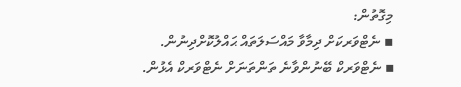މިގޮތުން:
▪ ނެޓްވަރކަށް ދިމާވާ މައްސަލަތައް ޙައްލުކޮށްދިނުން.
▪ ނެޓްވަރކް ބޭނުންވާނެ ތަންތަނަށް ނެޓްވަރކް އެޅުން.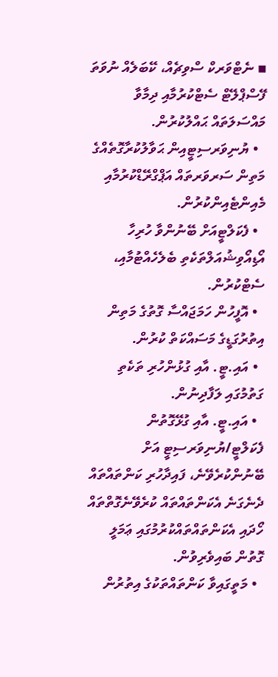▪ ނެޓްވަރކް ސްވިޗެއް، ކޭބަލެއް ނުވަތަ ފޭސްޕްލޭޓް ސެޓްކުރުމާއި ދިމާވާ މައްސަލަތައް ޙައްލުކުރުން.
  • ޔުނިވަރސިޓީއިން ޙަވާލުކުރާގޮތެއްގެ މަތިން ސަރވަރތައް އަޕްގްރޭޑްކުރުމާއި މެއިންޓެއިންކުރުން.
  • ފެކަލްޓީއަށް ބޭނުންވާ ހުރިހާ އޯޑިއޯވިޝުއަލްތަކެތި ބެލެހެއްޓުމާއި، ސެޓްކުރުން.
  • އޮފީހުން ހަމަޖައްސާ ގޮތުގެ މަތިން އިތުރުގަޑީގެ މަސައްކަތް ކުރުން.
  • އައި.ޓީ. އާއި ގުޅުންހުރި ތަކެތި ގަތުމުގައި ލަފާދިނުން.
  • އައި.ޓީ. އާއި ގުޅޭގޮތުން ފެކަލްޓީ/ޔުނިވަރސިޓީ އަށް ބޭނުންކުރެވޭނެ، ފައިދާހުރި ކަންތައްތައް ދެނެގަނެ އެކަންތައްތައް ކުރެވޭނެގޮތްތައް ހޯދައި އެކަންތައްތައްކުރުމުގައި ޢަމަލީ ގޮތުން ބައިވެރިވުން.
  • މަތީގައިވާ ކަންތައްތަކުގެ އިތުރުން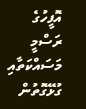އޮފީހުގެ ރަސްމީ މަސައްކަތާއި ގުޅޭގޮތުން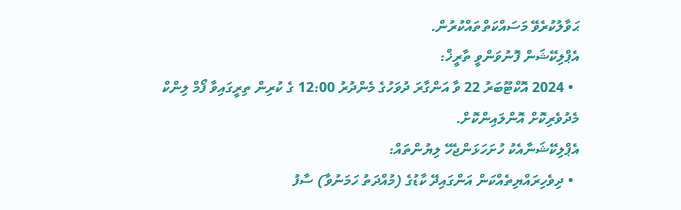ޙަވާލުކުރެވޭ މަސައްކަތްތައްކުރުން.
އެޕްލިކޭޝަން ފޮނުވަންވީ ތާރީޚް:
  • 2024 އޮކްޓޫބަރު 22 ވާ އަންގާރަ ދުވަހުގެ މެންދުރު 12:00 ގެ ކުރިން ތިރީގައިވާ ފޯމް ލިންކް މެދުވެރިކޮށް އޮންލައިންކޮށް.
އެޕްލިކޭޝަނާއެކު ހުށަހަޅަންޖެހޭ ލިޔުންތައް:
  • ދިވެހިރައްޔިތެއްކަން އަންގައިދޭ ކާޑުގެ (މުއްދަތު ހަމަނުވާ) ސާފު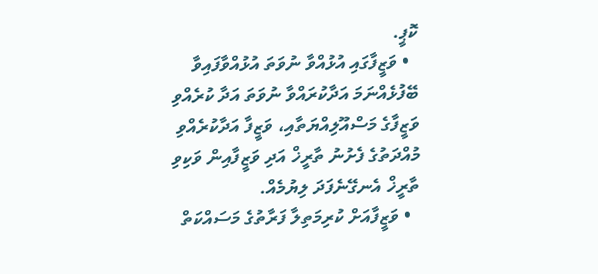ކޮޕީ.
  • ވަޒީފާގައި އުޅުއްވާ ނުވަތަ އުޅުއްވާފައިވާ ބޭފުޅެއްނަމަ އަދާކުރައްވާ ނުވަތަ އަދާ ކުރެއްވި ވަޒީފާގެ މަސްއޫލިއްޔަތާއި، ވަޒީފާ އަދާކުރެއްވި މުއްދަތުގެ ފެށުނު ތާރީޚް އަދި ވަޒީފާއިން ވަކިވި ތާރީޚް އެނގޭނެފަދަ ލިޔުމެއް.
  • ވަޒީފާއަށް ކުރިމަތިލާ ފަރާތުގެ މަސައްކަތް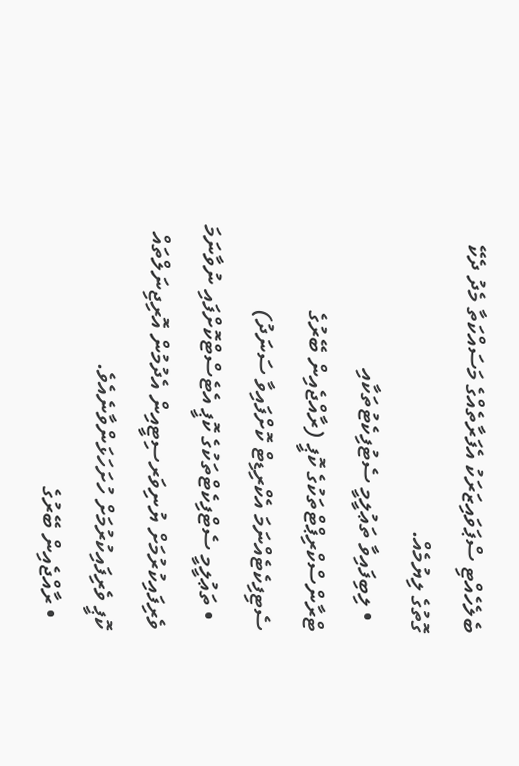ބެލެހެއްޓި ސްޕަވައިޒަރަކު އެފަރާތެއްގެ މަސައްކަތާ މެދު ދެކޭ ގޮތުގެ ލިޔުމެއް.
  • ލިބިފައިވާ ތަޢުލީމީ ސެޓުފިކެޓުތަކާއި ޓްރާންސްކްރިޕްޓްތަކުގެ ކޮޕީ (ރާއްޖެއިން ބޭރުގެ ސެޓިފިކެޓެއްނަމަ އެކްރިޑިޓް ކޮށްފައިވާ ސަނަދު)
  • ތަޢުލީމީ ސެޓްފިކެޓްތަކުގެ ކޮޕީ އެޓެސްޓްކޮށްފައި ނުވާނަމަ ވެރިފައިކުރުމަށް ޔުނިވަރސިޓީއިން އެދުމުން އޮރިޖިނަލްތައް ކޮޕީ ވެރިފައިކުރުމަށް ހުށަހަޅަންވާނެއެވެ.
  • ރާއްޖެއިން ބޭރުގެ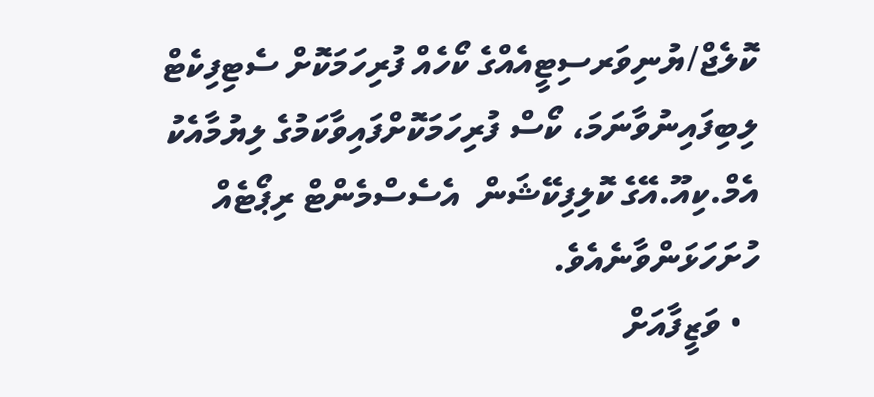ކޮލެޖް/ޔުނިވަރސިޓީއެއްގެ ކޯހެއް ފުރިހަމަކޮށް ސެޓިފިކެޓް ލިބިފައިނުވާނަމަ، ކޯސް ފުރިހަމަކޮށްފައިވާކަމުގެ ލިޔުމާއެކު އެމް.ކިއޫ.އޭގެ ކޮލިފިކޭޝަން  އެސެސްމެންޓް ރިޕޯޓެއް ހުށަހަޅަންވާނެއެވެ.
  • ވަޒީފާއަށް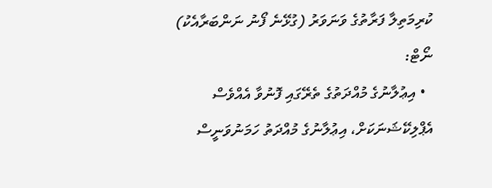ކުރިމަތިލާ ފަރާތުގެ ވަނަވަރު (ގުޅޭނެ ފޯނު ނަންބަރާއެކު)
ނޯޓް:
  • އިޢުލާނުގެ މުއްދަތުގެ ތެރޭގައި ފޮނުވާ އެއްވެސް އެޕްލިކޭޝަނަކަށް، އިޢުލާނުގެ މުއްދަތު ހަމަނުވަނީސް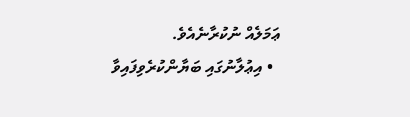ޢަމަލެއް ނުކުރާނެއެވެ.
  • އިޢުލާނުގައި ބަޔާންކުރެވިފައިވާ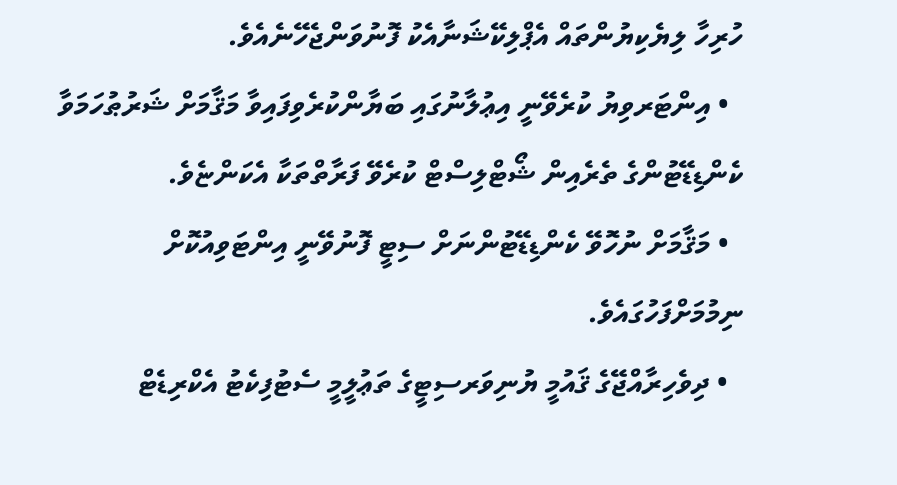ހުރިހާ ލިޔެކިޔުންތައް އެޕްލިކޭޝަނާއެކު ފޮނުވަންޖެހޭނެއެވެ.
  • އިންޓަރވިޔު ކުރެވޭނީ އިޢުލާނުގައި ބަޔާންކުރެވިފައިވާ މަޤާމަށް ޝަރުޠުހަމަވާ ކެންޑިޑޭޓުންގެ ތެރެއިން ޝޯޓްލިސްޓް ކުރެވޭ ފަރާތްތަކާ އެކަންޏެވެ.
  • މަޤާމަށް ނުހޮވޭ ކެންޑިޑޭޓުންނަށް ސިޓީ ފޮނުވޭނީ އިންޓަވިއުކޮށް ނިމުމަށްފަހުގައެވެ.
  • ދިވެހިރާއްޖޭގެ ޤައުމީ ޔުނިވަރސިޓީގެ ތަޢުލީމީ ސެޓުފިކެޓު އެކްރިޑެޓް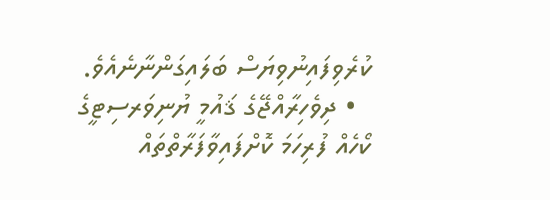ކުރެވިފައިނުވިޔަސް ބަލައިގަންނާނެއެވެ.
  • ދިވެހިރާއްޖޭގެ ޤައުމީ ޔުނިވަރސިޓީގެ ކޯހެއް ފުރިހަމަ ކޮށްފައިވާފަރާތްތައް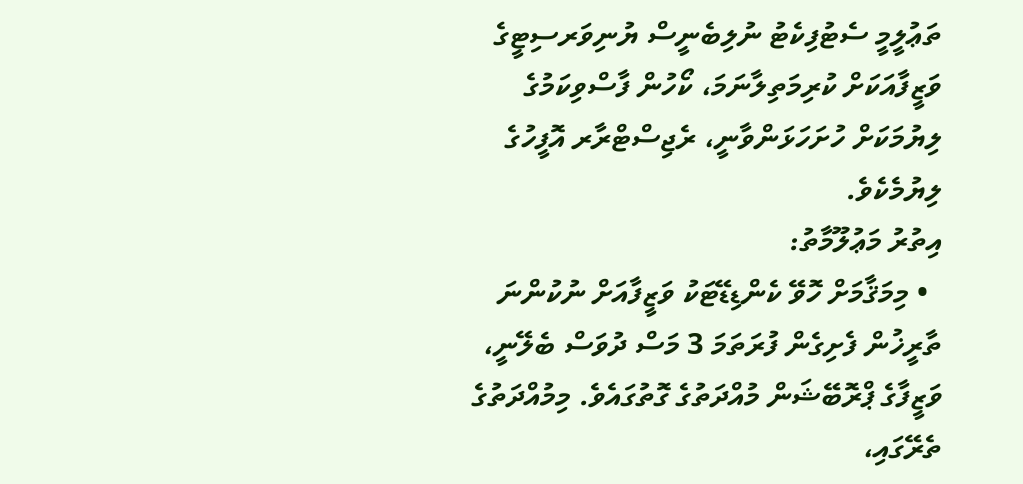ތަޢުލީމީ ސެޓުފިކެޓު ނުލިބެނީސް ޔުނިވަރސިޓީގެ ވަޒީފާއަކަށް ކުރިމަތިލާނަމަ، ކޯހުން ފާސްވިކަމުގެ ލިޔުމަކަށް ހުށަހަޅަންވާނީ، ރެޖިސްޓްރާރ އޮފީހުގެ ލިޔުމެކެވެ.
އިތުރު މަޢުލޫމާތު:
  • މިމަޤާމަށް ހޮވޭ ކެންޑިޑޭޓަކު ވަޒީފާއަށް ނުކުންނަ ތާރީޚުން ފެށިގެން ފުރަތަމަ 3 މަސް ދުވަސް ބެލޭނީ، ވަޒީފާގެ ޕްރޮބޭޝަން މުއްދަތުގެ ގޮތުގައެވެ. މިމުއްދަތުގެ ތެރޭގައި،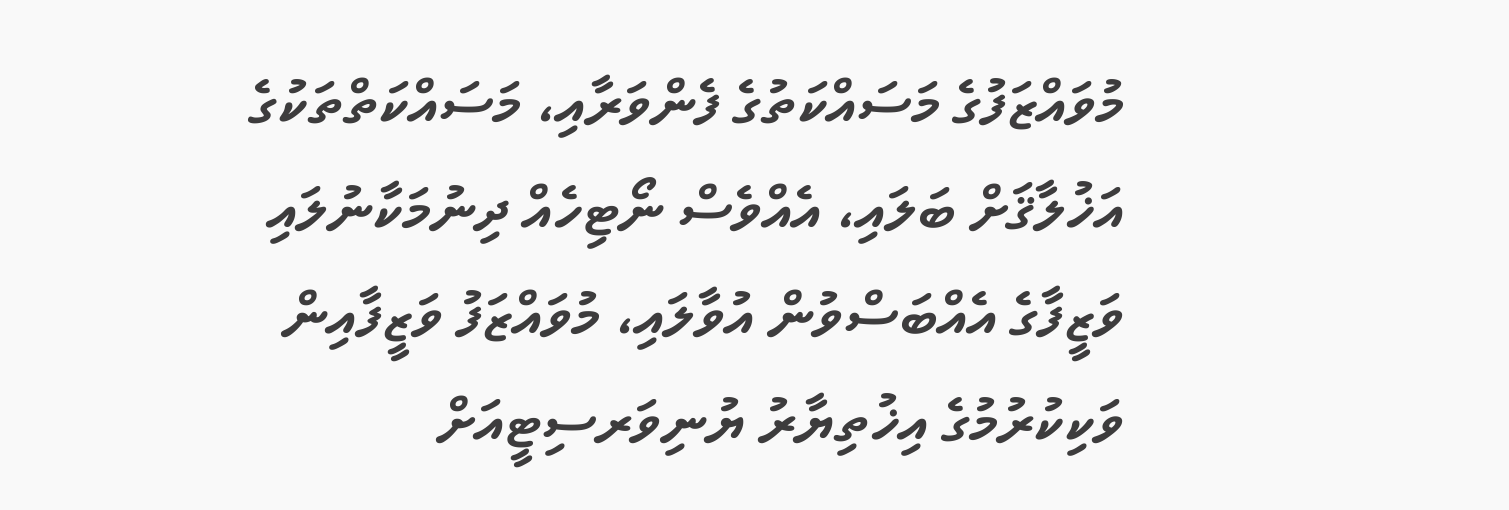މުވައްޒަފުގެ މަސައްކަތުގެ ފެންވަރާއި، މަސައްކަތްތަކުގެ އަޚުލާޤަށް ބަލައި، އެއްވެސް ނޯޓިހެއް ދިނުމަކާނުލައި ވަޒީފާގެ އެއްބަސްވުން އުވާލައި، މުވައްޒަފު ވަޒީފާއިން ވަކިކުރުމުގެ އިޚުތިޔާރު ޔުނިވަރސިޓީއަށް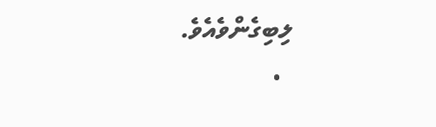ލިބިގެންވެއެވެ.
  •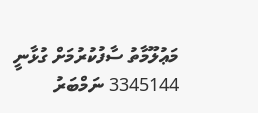މަޢުލޫމާތު ސާފުކުރުމަށް ގުޅާނީ 3345144 ނަމްބަރު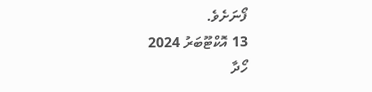ފޯނަށެވެ.
13 އޮކްޓޫބަރު 2024
ހޯދާ